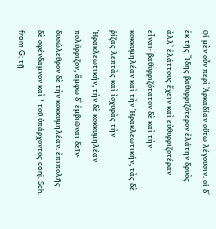Οἱ μὲν οὖν περὶ Ἀρκαδίαν οὕτω λέγουσιν. οἱ δ᾿ ἐκ τῆς Ἴδης βαθυρριζότερον ἐλάτην δρυὸς ἀλλ᾿ ἐλάττους ἔχειν καὶ εὐθυρριζοτέραν εἶναι· βαθυρριζότατον δὲ καὶ τὴν κοκκυμηλέαν καὶ τὴν Ἡρακλεωτικήν, τὰς δὲ ῥίζας λεπτὰς καὶ ἰσχυρὰς τὴν Ἡρακλεωτικήν, τὴν δὲ κοκκυμηλέαν πολύρριζον, ἄμφω δ᾿ ἐμβιῶναι δεῖν· δυσώλεθρον δὲ τὴν κοκκυμηλέαν. ἐπιπολῆς δὲ σφένδαμνον καὶ ¹ τοῦ ὑπάρχοντος conj. Sch. from G; τῇ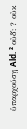ὑπαρχούσῃ Ald. ² οὐδ᾿: ? οὐκ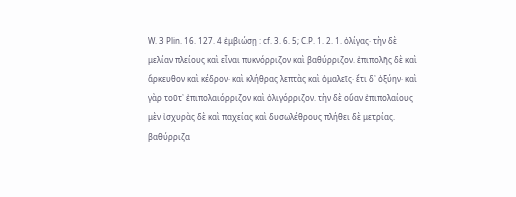W. 3 Plin. 16. 127. 4 ἐμβιώσῃ : cf. 3. 6. 5; C.P. 1. 2. 1. ὀλίγας· τὴν δὲ μελίαν πλείους καὶ εἶναι πυκνόρριζον καὶ βαθύρριζον. ἐπιπολῆς δὲ καὶ ἄρκευθον καὶ κέδρον· καὶ κλήθρας λεπτὰς καὶ ὁμαλεῖς· ἔτι δ᾿ ὀξύην· καὶ γὰρ τοῦτ᾿ ἐπιπολαιόρριζον καὶ ὀλιγόρριζον. τὴν δὲ οὔαν ἐπιπολαίους μὲν ἰσχυρὰς δὲ καὶ παχείας καὶ δυσωλέθρους πλήθει δὲ μετρίας. βαθύρριζα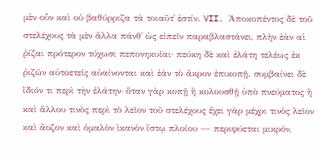μὲν οὖν καὶ οὐ βαθύρριζα τὰ τοιαῦτ᾿ ἐστίν. VII. Ἀποκοπέντος δὲ τοῦ στελέχους τὰ μὲν ἄλλα πάνθ᾿ ὡς εἰπεῖν παραβλαστάνει, πλὴν ἐὰν αἱ ῥίζαι πρότερον τύχωσι πεπονηκυῖαι· πεύκη δὲ καὶ ἐλάτη τελέως ἐκ ῥιζῶν αὐτοετεῖς αὐαίνονται καὶ ἐὰν τὸ ἄκρον ἐπικοπῇ. συμβαίνει δὲ ἴδιόν τι περὶ τὴν ἐλάτην· ὅταν γὰρ κοπῇ ἢ κολουσθῇ ὑπὸ πνεύματος ἢ καὶ ἄλλου τινὸς περὶ τὸ λεῖον τοῦ στελέχους ἔχει γὰρ μέχρι τινὸς λεῖον καὶ ἄοζον καὶ ὁμαλὸν ἱκανὸν ἴστῳ πλοίου — περιφύεται μικρόν,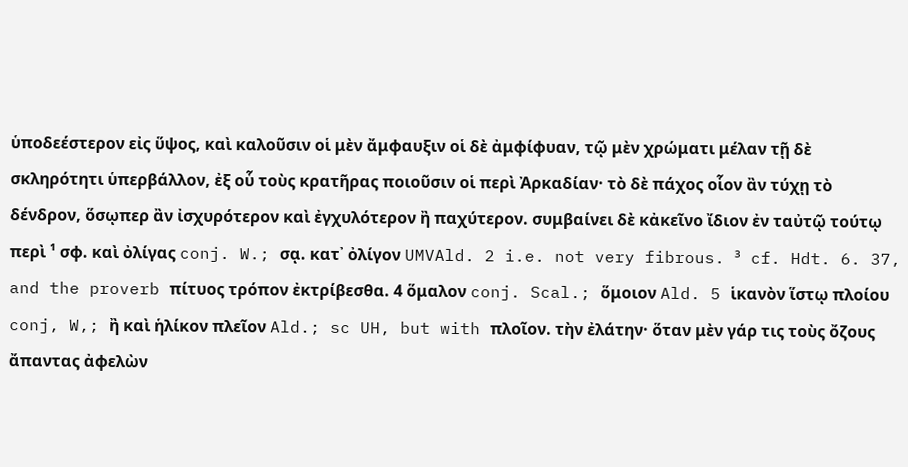ὑποδεέστερον εἰς ὕψος, καὶ καλοῦσιν οἱ μὲν ἄμφαυξιν οἱ δὲ ἀμφίφυαν, τῷ μὲν χρώματι μέλαν τῇ δὲ σκληρότητι ὑπερβάλλον, ἐξ οὗ τοὺς κρατῆρας ποιοῦσιν οἱ περὶ Ἀρκαδίαν· τὸ δὲ πάχος οἷον ἂν τύχῃ τὸ δένδρον, ὅσῳπερ ἂν ἰσχυρότερον καὶ ἐγχυλότερον ἢ παχύτερον. συμβαίνει δὲ κἀκεῖνο ἴδιον ἐν ταὐτῷ τούτῳ περὶ ¹ σφ. καὶ ὀλίγας conj. W.; σᾳ. κατ᾿ ὀλίγον UMVAld. 2 i.e. not very fibrous. ³ cf. Hdt. 6. 37, and the proverb πίτυος τρόπον ἐκτρίβεσθα. 4 ὅμαλον conj. Scal.; ὅμοιον Ald. 5 ἱκανὸν ἵστῳ πλοίου conj, W,; ἢ καὶ ἡλίκον πλεῖον Ald.; sc UH, but with πλοῖον. τὴν ἐλάτην· ὅταν μὲν γάρ τις τοὺς ὄζους ἄπαντας ἀφελὼν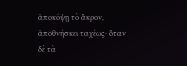ἀποκόψῃ τὸ ἄκρον, ἀποθνήσκει ταχέως· ὅταν δὲ τὰ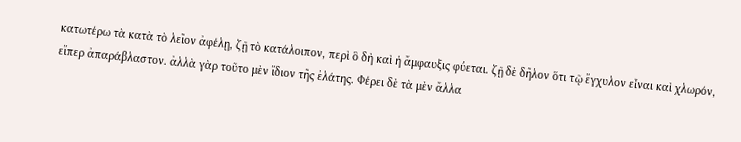κατωτέρω τὰ κατὰ τὸ λεῖον ἀφέλῃ, ζῇ τὸ κατάλοιπον, περὶ ὃ δὴ καὶ ἡ ἄμφαυξις φύεται. ζῇ δὲ δῆλον ὅτι τῷ ἔγχυλον εἶναι καὶ χλωρόν, εἴπερ ἀπαράβλαστον. ἀλλὰ γὰρ τοῦτο μὲν ἴδιον τῆς ἐλάτης. Φέρει δὲ τὰ μὲν ἄλλα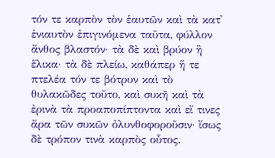τόν τε καρπὸν τὸν ἑαυτῶν καὶ τὰ κατ᾿ ἐνιαυτὸν ἐπιγινόμενα ταῦτα, φύλλον ἄνθος βλαστόν· τὰ δὲ καὶ βρύον ἢ ἕλικα· τὰ δὲ πλείω, καθάπερ ἥ τε πτελέα τόν τε βότρυν καὶ τὸ θυλακῶδες τοῦτο, καὶ συκῆ καὶ τὰ ἐρινὰ τὰ προαποπίπτοντα καὶ εἴ τινες ἄρα τῶν συκῶν ὀλυνθοφοροῦσιν· ἴσως δὲ τρόπον τινὰ καρπὸς οὗτος.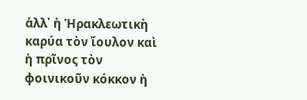ἀλλ᾿ ἡ Ἡρακλεωτικὴ καρύα τὸν ἴουλον καὶ ἡ πρῖνος τὸν φοινικοῦν κόκκον ἡ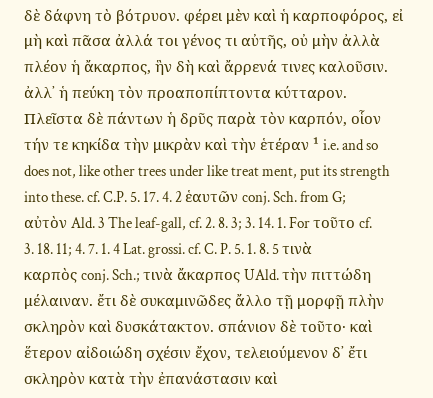δὲ δάφνη τὸ βότρυον. φέρει μὲν καὶ ἡ καρποφόρος, εἰ μὴ καὶ πᾶσα ἀλλά τοι γένος τι αὐτῆς, οὐ μὴν ἀλλὰ πλέον ἡ ἄκαρπος, ἣν δὴ καὶ ἄρρενά τινες καλοῦσιν. ἀλλ᾿ ἡ πεύκη τὸν προαποπίπτοντα κύτταρον. Πλεῖστα δὲ πάντων ἡ δρῦς παρὰ τὸν καρπόν, οἷον τήν τε κηκίδα τὴν μικρὰν καὶ τὴν ἑτέραν ¹ i.e. and so does not, like other trees under like treat ment, put its strength into these. cf. C.P. 5. 17. 4. 2 ἑαυτῶν conj. Sch. from G; αὐτὸν Ald. 3 The leaf-gall, cf. 2. 8. 3; 3. 14. 1. For τοῦτο cf. 3. 18. 11; 4. 7. 1. 4 Lat. grossi. cf. C. P. 5. 1. 8. 5 τινὰ καρπὸς conj. Sch.; τινὰ ἄκαρπος UAld. τὴν πιττώδη μέλαιναν. ἔτι δὲ συκαμινῶδες ἄλλο τῇ μορφῇ πλὴν σκληρὸν καὶ δυσκάτακτον. σπάνιον δὲ τοῦτο· καὶ ἕτερον αἰδοιώδη σχέσιν ἔχον, τελειούμενον δ᾿ ἔτι σκληρὸν κατὰ τὴν ἐπανάστασιν καὶ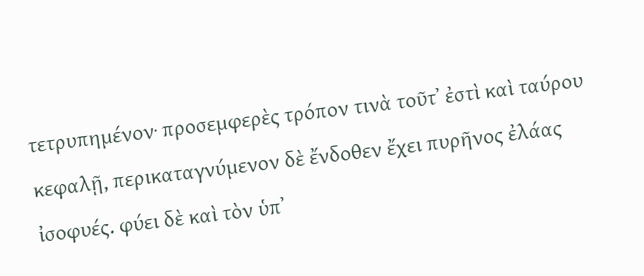τετρυπημένον· προσεμφερὲς τρόπον τινὰ τοῦτ᾿ ἐστὶ καὶ ταύρου κεφαλῇ, περικαταγνύμενον δὲ ἔνδοθεν ἔχει πυρῆνος ἐλάας ἰσοφυές. φύει δὲ καὶ τὸν ὑπ᾿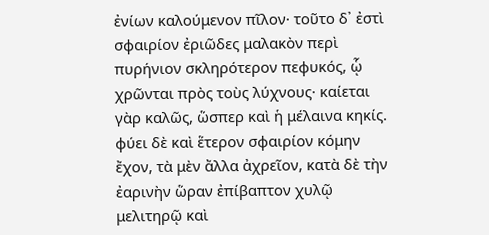ἐνίων καλούμενον πῖλον· τοῦτο δ᾿ ἐστὶ σφαιρίον ἐριῶδες μαλακὸν περὶ πυρήνιον σκληρότερον πεφυκός, ᾧ χρῶνται πρὸς τοὺς λύχνους· καίεται γὰρ καλῶς, ὥσπερ καὶ ἡ μέλαινα κηκίς. φύει δὲ καὶ ἕτερον σφαιρίον κόμην ἔχον, τὰ μὲν ἄλλα ἀχρεῖον, κατὰ δὲ τὴν ἐαρινὴν ὥραν ἐπίβαπτον χυλῷ μελιτηρῷ καὶ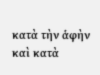κατὰ τὴν ἁφὴν καὶ κατὰ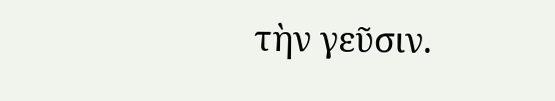τὴν γεῦσιν.